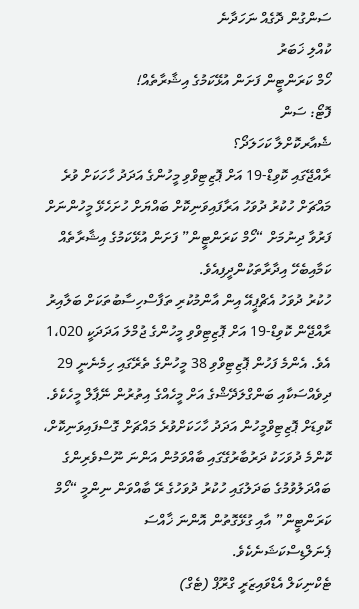ސަންގުން ދޮގެއް ނަހަދާނެ
ކުއްލި ޚަބަރު
ހޯމް ކަރަންޓީން ފަށަން އުޅޭކަމުގެ އިޝާރާތެއް!
ފޮޓޯ: ސަން
ޝެއާރކޮށްލާ ކަހަލަދޯ؟
ރާއްޖޭގައި ކޮވިޑް-19 އަށް ޕޮޒިޓިވްވި މީހުންގެ އަދަދު ހާހަކަށް ވުރެ މައްޗަށް ހުކުރު ދުވަހު އަރާފައިވަނިކޮށް ބައްޔަށް ހުށަހެޅޭ މީހުންނަށް ފަރުވާ ދިނުމަށް “ހޯމް ކަރަންޓީން” ފަށަން އުޅޭކަމުގެ އިޝާރާތެއް ކަމާއިބެހޭ އިދާރާތަކުންދީފިއެވެ.
ހުކުރު ދުވަހު އެޗްޕީއޭ އިން އާންމުކުރި ތަފާސްހިސާބުތަކަށް ބަލާއިރު ރާއްޖޭން ކޮވިޑް-19 އަށް ޕޮޒިޓިވްވި މީހުންގެ ޖުމްލަ އަދަދަކީ 1،020 އެވެ. އެންމެ ފަހުން ޕޮޒިޓިވްވި 38 މީހުންގެ ތެރޭގައި ހިމެނެނީ 29 ދިވެއްސަކާއި ބަންގްލަދޭޝްގެ އަށް މީހެއްގެ އިތުރުން ނޭޕާލް މީހެކެވެ.
ކޮވިޑަށް ޕޮޒިޓިވްމީހުން އަދަދު ހާހަކަށްވުރެ މައްޗަށް ގޮސްފައިވަނިކޮށް، ކޮންމެ ދުވަހަކު ދަރުބާރުގޭގައި ބާއްވަމުން އަންނަ ނޫސްވެރިންގެ ބައްދަލުވުމުގެ ބަދަލުގައި ހުކުރު ދުވަހުގެ ރޭ ބާއްވަން ނިންމީ “ހޯމް ކަރަންޓީން” އާއި ގުޅޭގޮތުން އޮންނަ ޚާއްސަ ޕެނަލްޑިސްކަޝަނެކެވެ.
ޓެކްނިކަލް އެޑްވައިޒަރީ ގްރޫޕް (ޓެގް)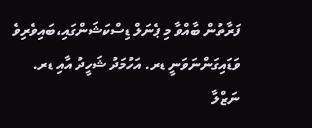ފަރާތުން ބާއްވާ މި ޕެނަލް ޑިސްކަޝަންގައި،ބައިވެރިވެ ވަޑައިގަންނަވަނީ ޑރ. އަހުމަދު ޝަހީދު އާއި ޑރ. ނަޒްލާ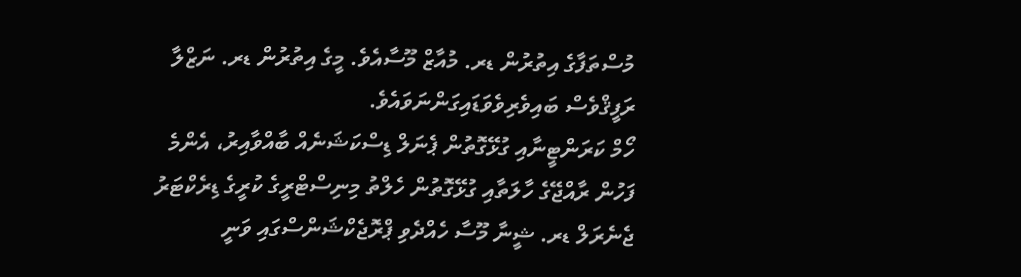މުސްތަފާގެ އިތުރުން ޑރ. މުއާޒް މޫސާއެވެ. މީގެ އިތުރުން ޑރ. ނަޒްލާ ރަފީޤްވެސް ބައިވެރިވެވަޑައިގަންނަވައެވެ.
ހޯމް ކަރަންޓީނާއި ގުޅޭގޮތުން ޕެނަލް ޑިސްކަޝަނެއް ބާއްވާއިރު، އެންމެ ފަހުން ރާއްޖޭގެ ހާލަތާއި ގުޅޭގޮތުން ހެލްތު މިނިސްޓްރީގެ ކުރީގެ ޑިރެކްޓަރު ޖެނެރަލް ޑރ. ޝީނާ މޫސާ ހެއްދެވި ޕްރޮޖެކްޝަންސްގައި ވަނީ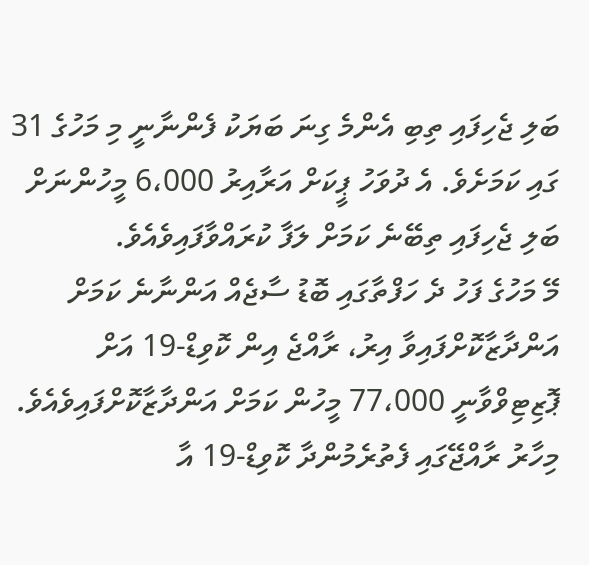ބަލި ޖެހިފައި ތިބި އެންމެ ގިނަ ބަޔަކު ފެންނާނީ މި މަހުގެ 31 ގައި ކަމަށެވެ. އެ ދުވަހު ޕީކަށް އަރާއިރު 6،000 މީހުންނަށް ބަލި ޖެހިފައި ތިބޭނެ ކަމަށް ލަފާ ކުރައްވާފައިވެއެވެ.
މޭ މަހުގެ ފަހު ދެ ހަފްތާގައި ބޮޑު ސާޖެއް އަންނާނެ ކަމަށް އަންދާޒާކޮށްފައިވާ އިރު، ރާއްޖެ އިން ކޮވިޑް-19 އަށް ޕޮޒިޓިވްވާނީ 77،000 މީހުން ކަމަށް އަންދާޒާކޮށްފައިވެއެވެ.
މިހާރު ރާއްޖޭގައި ފެތުރެމުންދާ ކޮވިޑް-19 އާ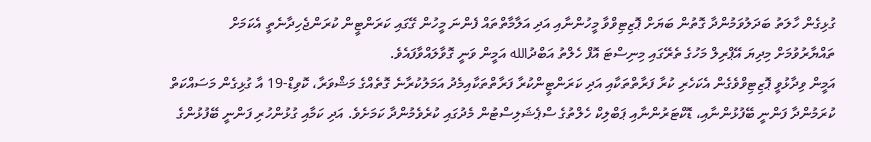ގުޅިގެން ހާލަތު ބަދަލުވަމުންދާ ގޮތުން ބަޔަށް ޕޮޒިޓިވްވާ މީހުންނާއި އަދި އަލާމާތްތައް ފެންނަ މީހުން ގޭގައި ކަރަންޓީން ކުރަންޖެހިދާނެތީ އެކަމަށް ތައްޔާރުވުމަށް މިދިޔަ އޭޕްރިލް މަހުގެ ތެރޭގައި މިނިސްޓަ އޮފް ހެލްތު އަބްދުالله އަމީން ވަނީ ގޮވާލައްވާފައެވެ.
އަމީން ވިދާޅުވީ ޕޮޒިޓިވްވެގެން އެކަހެރި ކުރާ ފަރާތްތަކާއި އަދި ކަރަންޓީންކުރާ ފަރާތްތަކާއިމެދު އަމަލުކުރާނެ ގޮތެއްގެ މަޝްވަރާ، ކޮވިޑް-19 އާ ގުޅިގެން މަސައްކަތް ކުރަމުންދާ ފަންނީ ބޭފުޅުންނާއި، ޑޮކްޓަރުންނާއި ޕަބްލިކް ހެލްތުގެ ސްޕެޝަލިސްޓުން މެދުގައި ކުރެވެމުންދާ ކަމަށެވެ. އަދި ކަމާއި ގުޅުންހުރި ފަންނީ ބޭފުޅުންގެ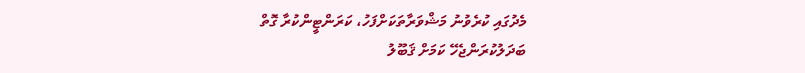މެދުގައި ކުރެވުނު މަޝްވަރާތަކަށްފަހު، ކަރަންޓީންކުރާ ގޮތް ބަދަލުކުރަންޖެހޭ ކަމަށް ޤަބޫލު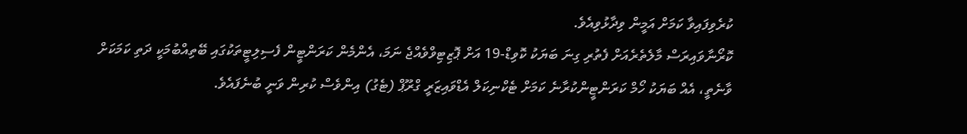ކުރެވިފައިވާ ކަމަށް އަމީން ވިދާޅުވިއެވެ.
ކޮރޯނާވައިރަސް މާލެތެރެއަށް ފެތުރި ގިނަ ބަޔަކު ކޮވިޑް-19 އަށް ޕޮޒިޓިވްވެއްޖެ ނަމަ، އެންމެން ކަރަންޓީން ފެސިލިޓީތަކުގައި ބޭތިއްބުމަކީ ދަތި ކަމަކަށް ވާނެތީ، އެއް ބަޔަކު ހޯމް ކަރަންޓީންކުރާނެ ކަމަށް ޓެކްނިކަލް އެޑްވައިޒަރީ ގްރޫޕް (ޓެގު) އިންވެސް ކުރިން ވަނީ ބުނެފައެވެ.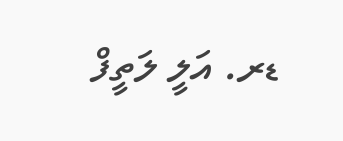ޑރ. އަލީ ލަތީފް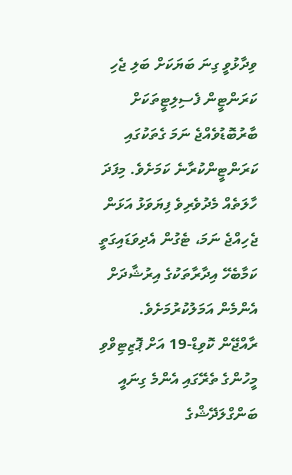ވިދާޅުވީ ގިނަ ބަޔަކަށް ބަލި ޖެހި ކަރަންޓީން ފެސިލިޓީތަކަށް ބާރުބޮޑުވެއްޖެ ނަމަ ގެތަކުގައި ކަރަންޓީންކުރާނެ ކަމަށެވެ. މިފަދަ ހާލަތެއް މެދުވެރިވެ ފިޔަވަޅު އަޅަން ޖެހިއްޖެ ނަމަ، ޓެގުން އެދިވަޑައިގަތީ ކަމާބެހޭ އިދާރާތަކުގެ އިރުޝާދަށް އެންމެން އަމަލުކުރުމަށެވެ.
ރާއްޖޭން ކޮވިޑް-19 އަށް ޕޮޒިޓިވްވި މީހުންގެ ތެރޭގައި އެންމެ ގިނައީ ބަންގްލަދޭޝްގެ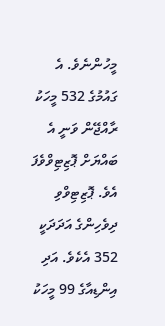މީހުންނެވެ. އެ ގައުމުގެ 532 މީހަކު ރާއްޖޭން ވަނީ އެ ބައްޔަށް ޕޮޒިޓިވްވެފަ އެވެ. ޕޮޒިޓިވްވި ދިވެހިންގެ އަދަދަކީ 352 އެކެވެ. އަދި އިންޑިއާގެ 99 މީހަކު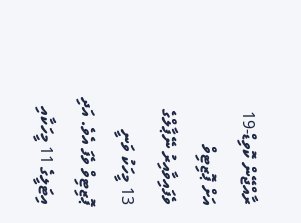ރާއްޖޭން ކޮވިޑް-19 އަށް ޕޮޒިޓިވް ވެފައިވާއިރު ނޭޕާލްގެ 13 މީހަކު ވަނީ ޕޮޒިޓިވް ވެފަ އެވެ. އަދި އިޓަލީގެ 11 މީހަކާއި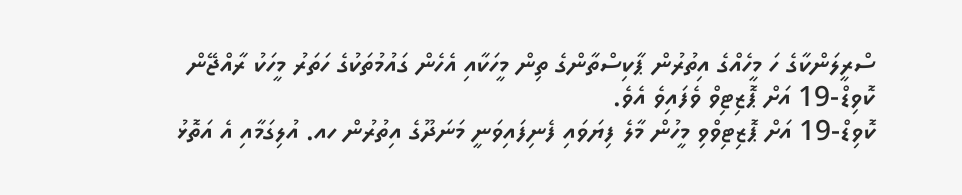ސްރީލަންކާގެ ހަ މީހެއްގެ އިތުރުން ޕާކިސްތާންގެ ތިން މީހަކާއި އެހެން ގައުމުތަކުގެ ހަތަރު މީހަކު ރާއްޖޭން ކޮވިޑް-19 އަށް ޕޮޒިޓިވް ވެފައިވެ އެވެ.
ކޮވިޑް-19 އަށް ޕޮޒިޓިވްވި މީހުން މާލެ ފިޔަވައި ފެނިފައިވަނީ މަނަދޫގެ އިތުރުން ހއ. އުލިގަމާއި އެ އަތޮޅު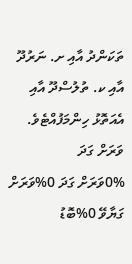ތަކަންދު އާއި ށ. ނަރުދޫ އާއި ކ. ތުލުސްދޫ އާއި އެއަތޮޅު ހިންމަފުއްޓެވެ.
ވަރަށް ގަދަ
0%ވަރަށް ގަދަ 0%ވަރަށް ގަޔާވޭ 0%ބޮޑު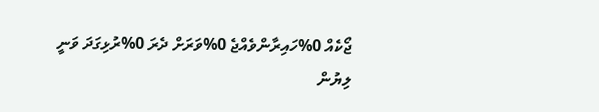ޖޯކެއް 0%ހައިރާންވެއްޖެ 0%ވަރަށް ދެރަ 0%ރުޅިގަދަ ވަނީ
ލިޔުން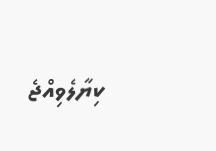ކިޔާލެވިއްޖެ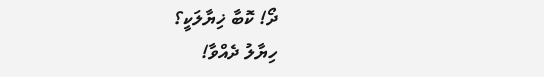ދޯ! ކޮބާ ޚިޔާލަކީ؟
ހިޔާލު ދެއްވާ!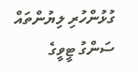ގުޅުންހުރި ލިޔުންތައް
ސަންގު ޓީވީގެ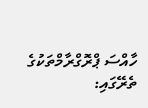ހާއްސަ ޕްރޮގްރާމްތަކުގެ ތެރޭގައި: